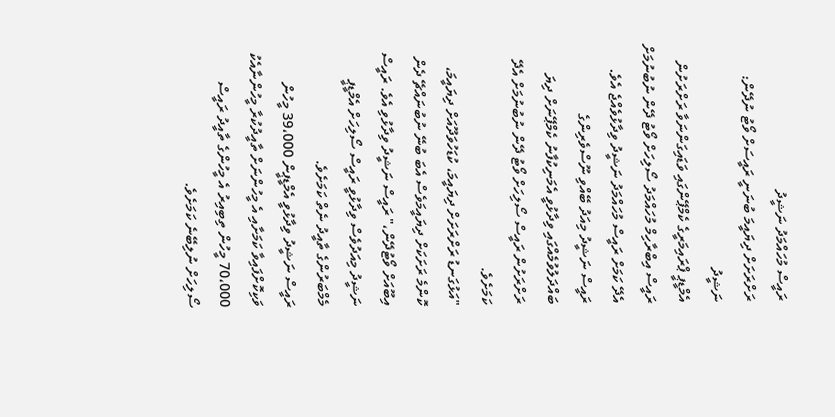ރައީސް މުހައްމަދު ނަޝީދު
ރަށްރަށަށް ދިޔައީމަ ބުނަނީ ރައީސަށް ވޯޓު ނުދޭން: ނަޝީދު
އެމްޑީޕީ ޕްރައިމަރީގެ ކެމްޕޭންގައި ވަޑައިގަންނަވާ ރަށްރަށުން ރައީސް އިބްރާހިމް މުހައްމަދު ސޯލިހަށް ވޯޓު ދޭން ނުބުނުމަށް އެދޭ ކަމަށް ރައީސް މުހައްމަދު ނަޝީދު ވިދާޅުވެއްޖެ އެވެ.
ރައީސް ނަޝީދު މިއަދު ބޭއްވި ނޫސްވެރިންގެ ބައްދަލުވުމެއްގައި ވިދާޅުވީ އެމަނިކުފާނު ކެމްޕޭނަށް ދިޔަ ރަށްރަށުން ރައީސް ސޯލިހަށް ވޯޓު ދޭން ނުބުނުމަށް އެދޭ ކަމަށެވެ.
"އަޅުގަނޑު ރަށްރަށަށް ދިޔައީމަ، ކުޑަހުވަދޫއަށް ދިޔައީމަ، ކޮންމެ ރަށަކަށް ދިޔައީމަވެސް އެބަ ބުނޭ ނުބުނައްޗޭ ދެން އިބޫއަށް ވޯޓުދޭން،" ރައީސް ނަޝީދު ވިދާޅުވި އެވެ. ރައީސް ނަޝީދު މިއަދުވެސް ވިދާޅުވީ ރައީސް ސޯލިހަށް އެމްޑީޕީ މެމްބަރުންގެ ތާއީދު ނެތް ކަމަށެވެ.
ރައީސް ނަޝީދު ވިދާޅުވީ އެމްޑީޕީން 39،000 މީހުން ވަކިކޮށްފައިވާ ކަމަށާއި އެ މީހުންނަށް ތާއީދުކުރާ މީހުންނާއެކު 70،000 މީހުން ތިބިއިރު އެ މީހުންގެ ތާއީދު ރައީސް ސޯލިހަށް ނުލިބޭނެ ކަމަށެވެ.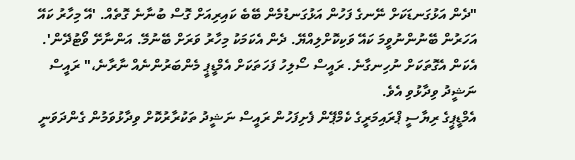"ދެން އަޅުގަނޑަކަށް ނޭނގެ ފަހުން އަޅުގަނޑުމެން ބޭބެ ކައިރިއަށް ގޮސް ބުނާނެ ގޮތެއް. 'އޭ މިހާރު ކައޭ އަހަރުން ބޭނުންނުވީމަ ކައޭ ވަކިކޮށްލިއްޔޭ. ދެން އެކަމަކު މިހާރު ވަރަށް ބޭނުމޭ. އަންނާށޭ ވޯޓުދޭން'. އެކަން އެގޮތަކަށް ނުހިނގާނެ. ރައީސް ސޯލިހު ފަހަތަކަށް އެމްޑީޕީ މެންބަރުންނެއް ނާރާނެ،" ރައީސް ނަޝީދު ވިދާޅުވި އެވެ.
އެމްޑީޕީގެ ރިޔާސީ ޕްރައިމަރީގެ ކެމްޕޭން ފެށިފަހުން ރައީސް ނަޝީދު ތަކުރާރުކޮށް ވިދާޅުވަމުން ގެންދަވަނީ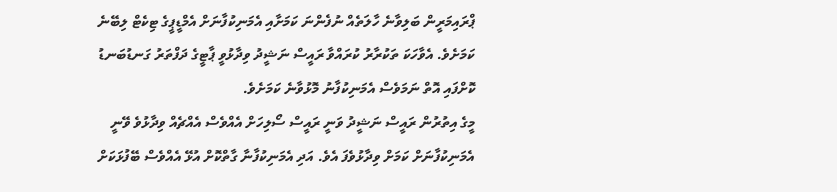ޕްރައިމަރީން ބަލިވާނެ ހާލަތެއް ނުފެންނަ ކަމަށާއި އެމަނިކުފާނަށް އެމްޑީޕީގެ ޓިކެޓް ލިބޭނެ ކަމަށެވެ. އެވާހަކަ ތަކުރާރު ކުރައްވާ ރައީސް ނަޝީދު ވިދާޅުވީ ޕާޓީގެ ދަފްތަރު ގަނޑުބަނޑު ކޮށްފައި އޮތް ނަމަވެސް އެމަނިކުފާނު މޮޅުވާނެ ކަމަށެވެ.
މީގެ އިތުރުން ރައީސް ނަޝީދު ވަނީ ރައީސް ސޯލިހަށް އެއްވެސް އެއްޗެއް ވިދާޅުވެ ވޭނީ އެމަނިކުފާނަށް ކަމަށް ވިދާޅުވެފަ އެވެ. އަދި އެމަނިކުފާނާ ގާތްކޮށް އުޅޭ އެއްވެސް ބޭފުޅަކަށް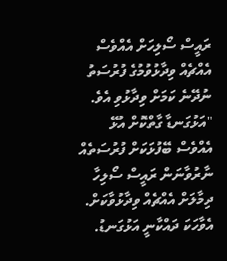ރައީސް ސޯލިހަށް އެއްވެސް އެއްޗެއް ވިދާޅުވުމުގެ ފުރުސަތު ނުދޭނެ ކަމަށް ވިދާޅުވި އެވެ.
"އަޅުގަނޑާ ގާތްކޮށް އުޅޭ އެއްވެސް ބޭފުޅަކަށް ފުރުސަތެއް ނާރުވާނަން ރައީސް ސޯލިހާ ދިމާލަށް އެއްޗެއް ވިދާޅުވާކަށް. އެވާހަކަ ދައްކާނީ އަޅުގަނޑު.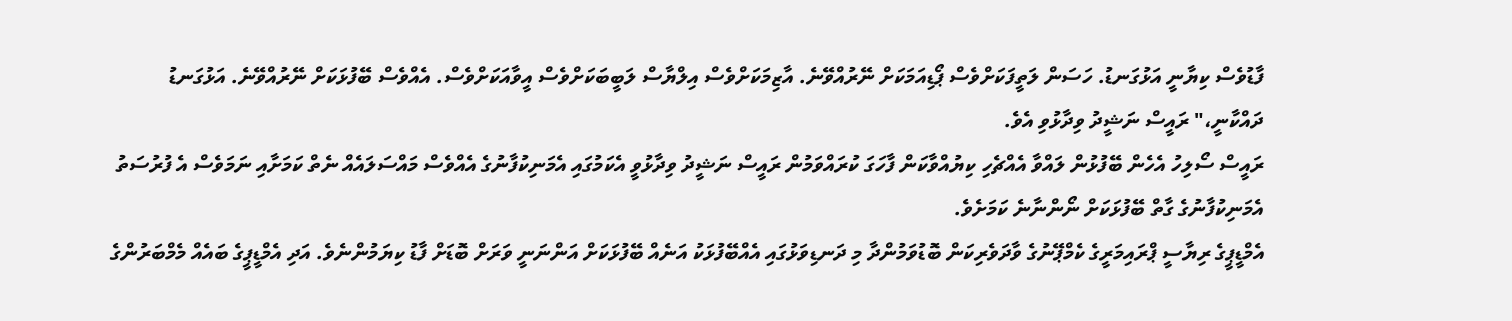ފާޑުވެސް ކިޔާނީ އަޅުގަނޑު. ހަސަން ލަތީފަކަށްވެސް ޕޯޑިއަމަކަށް ނޭރުއްވޭނެ. އާޒިމަކަށްވެސް އިލްޔާސް ލަބީބަކަށްވެސް އީވާއަކަށްވެސް. އެއްވެސް ބޭފުޅަކަށް ނޭރުއްވޭނެ. އަޅުގަނޑު ދައްކާނީ،" ރައީސް ނަޝީދު ވިދާޅުވި އެވެ.
ރައީސް ސޯލިހު އެހެން ބޭފުޅުން ލައްވާ އެއްޗެހި ކިޔުއްވާކަން ފާހަގަ ކުރައްވަމުން ރައީސް ނަޝީދު ވިދާޅުވީ އެކަމުގައި އެމަނިކުފާނުގެ އެއްވެސް މައްސަލައެއް ނެތް ކަމަށާއި ނަމަވެސް އެ ފުރުސަތު އެމަނިކުފާނުގެ ގާތް ބޭފުޅަކަށް ނޯންނާނެ ކަމަށެވެ.
އެމްޑީޕީގެ ރިޔާސީ ޕްރައިމަރީގެ ކެމްޕޭނުގެ ވާދަވެރިކަން ބޮޑުވަމުންދާ މި ދަނޑިވަޅުގައި އެއްބޭފުޅަކު އަނެއް ބޭފުޅަކަށް އަންނަނީ ވަރަށް ބޮޑަށް ފާޑު ކިޔަމުންނެވެ. އަދި އެމްޑީޕީގެ ބައެއް މެމްބަރުންގެ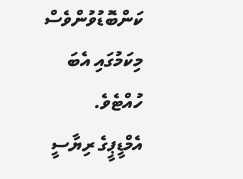ކަންބޮޑުވުންވެސް މިކަމުގައި އެބަ ހުއްޓެވެ.
އެމްޑީޕީގެ ރިޔާސީ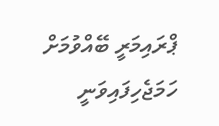ޕްރައިމަރީ ބޭއްވުމަށް ހަމަޖެހިފައިވަނީ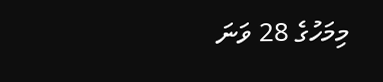މިމަހުގެ 28 ވަނަ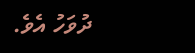ދުވަހު އެވެ.